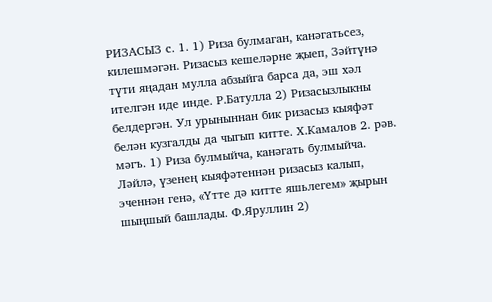РИЗАСЫЗ с. 1. 1) Риза булмаган, канәгатьсез, килешмәгән. Ризасыз кешеләрне җыеп, Зәйтүнә түти яңадан мулла абзыйга барса да, эш хәл ителгән иде инде. Р.Батулла 2) Ризасызлыкны белдергән. Ул урыныннан бик ризасыз кыяфәт белән кузгалды да чыгып китте. Х.Камалов 2. рәв. мәгъ. 1) Риза булмыйча, канәгать булмыйча. Ләйлә, үзенең кыяфәтеннән ризасыз калып, эченнән генә, «Үтте дә китте яшьлегем» җырын шыңшый башлады. Ф.Яруллин 2)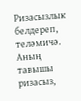Ризасызлык белдереп, теләмичә. Аның тавышы ризасыз,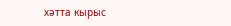хәтта кырыс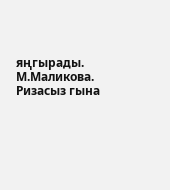яңгырады. М.Маликова. Ризасыз гына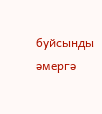буйсынды әмергә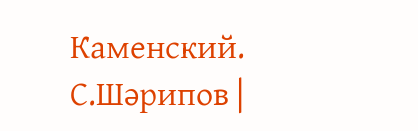Каменский. С.Шәрипов |